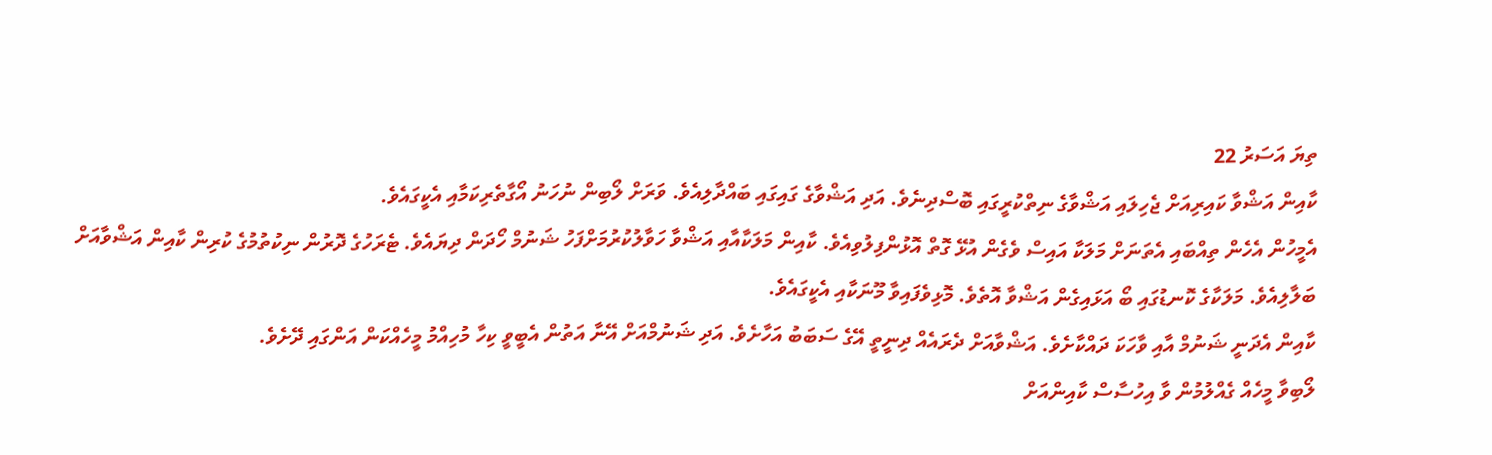ތިޔަ އަސަރު 22
ކާއިން އަޝްވާ ކައިރިއަށް ޖެހިލައި އަޝްވާގެ ނިތްކުރީގައި ބޮސްދިނެވެ. އަދި އަޝްވާގެ ގައިގައި ބައްދާލިއެވެ. ވަރަށް ލޯބިން ނުހަނު އޯގާތެރިކަމާއި އެކީގައެވެ.
އެމީހުން އެހެން ތިއްބައި އެތަނަށް މަލަކާ އައިސް ވެގެން އުޅޭ ގޮތް އޮޅުންފިލުވިއެވެ. ކާއިން މަލަކާއާއި އަޝްވާ ހަވާލުކުރުމަށްފަހު ޝަނުމް ހޯދަން ދިޔައެވެ. ޓެރަހުގެ ދޮރުން ނިކުތުމުގެ ކުރިން ކާއިން އަޝްވާއަށް ބަލާލިއެވެ. މަލަކާގެ ކޮނޑުގައި ބޯ އަޅައިގެން އަޝްވާ އޮތެވެ. މޮޅިވެފައިވާ މޫނަކާއި އެކީގައެވެ.
ކާއިން އެދަނީ ޝަނުމް އާއި ވާހަކަ ދައްކާށެވެ. އަޝްވާއަށް ދެރައެއް ދިނީތީ އޭގެ ސަބަބު އަހާށެވެ. އަދި ޝަނުމްއަށް އޭނާ އަތުން އެބީވީ ކިހާ މުހިއްމު މީހެއްކަން އަންގައި ދޭށެވެ.
ލޯބިވާ މީހެއް ގެއްލުމުން ވާ އިހުސާސް ކާއިންއަށް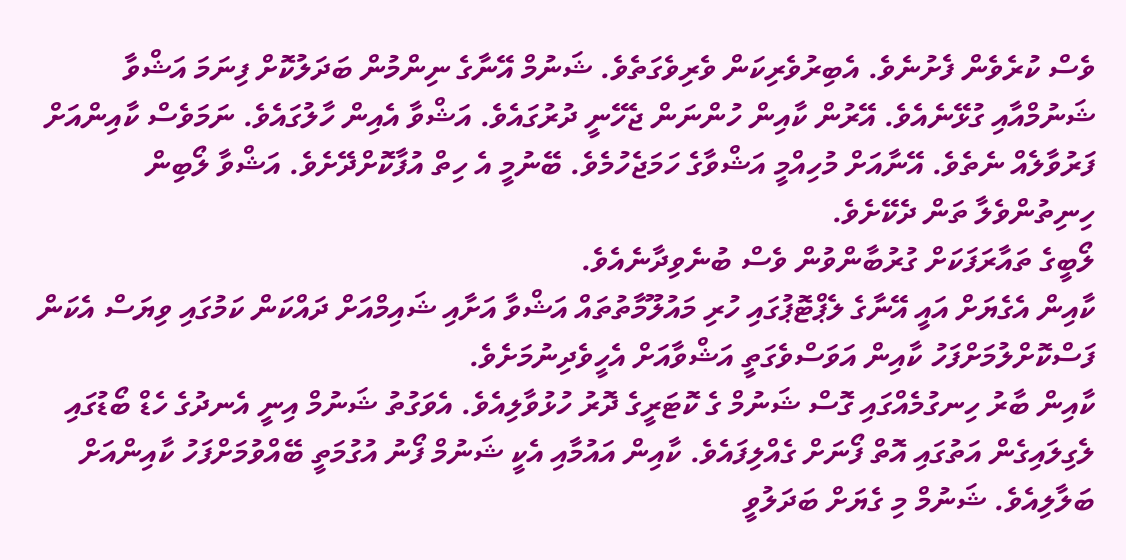ވެސް ކުރެވެން ފެށުނެވެ. އެބިރުވެރިކަން ވެރިވެގަތެވެ. ޝަނުމް އޭނާގެ ނިންމުން ބަދަލުކޮށް ފިނަމަ އަޝްވާ ޝަނުމްއާއި ގުޅޭނެއެވެ. އޭރުން ކާއިން ހުންނަން ޖެހޭނީ ދުރުގައެވެ. އަޝްވާ އެއިން ހާލުގައެވެ. ނަމަވެސް ކާއިންއަށް ފަރުވާލެއް ނެތެވެ. އޭނާއަށް މުހިއްމީ އަޝްވާގެ ހަމަޖެހުމެވެ. ބޭނުމީ އެ ހިތް އުފާކޮށްދޭށެވެ. އަޝްވާ ލޯބިން ހިނިތުންވެލާ ތަން ދެކޭށެވެ.
ލޯބީގެ ތައާރަފަކަށް ގުރުބާންވުން ވެސް ބުނެވިދާނެއެވެ.
ކާއިން އެގެޔަށް އައީ އޭނާގެ ލެޕްޓޮޕުގައި ހުރި މައުލޫމާތުތައް އަޝްވާ އަށާއި ޝައިމްއަށް ދައްކަން ކަމުގައި ވިޔަސް އެކަން ފަސްކޮށްލުމަށްފަހު ކާއިން އަވަސްވެގަތީ އަޝްވާއަށް އެހީވެދިނުމަށެވެ.
ކާއިން ބާރު ހިނގުމެއްގައި ގޮސް ޝަނުމް ގެ ކޮޓަރީގެ ދޮރު ހުޅުވާލިއެވެ. އެވަގުތު ޝަނުމް އިނީ އެނދުގެ ހެޑް ބޯޑުގައި ލެގިލައިގެން އަތުގައި އޮތް ފޯނަށް ގެއްލިފައެވެ. ކާއިން އައުމާއި އެކީ ޝަނުމް ފޯނު އުގުމަތީ ބޭއްވުމަށްފަހު ކާއިންއަށް ބަލާލިއެވެ. ޝަނުމް މި ގެޔަށް ބަދަލުވީ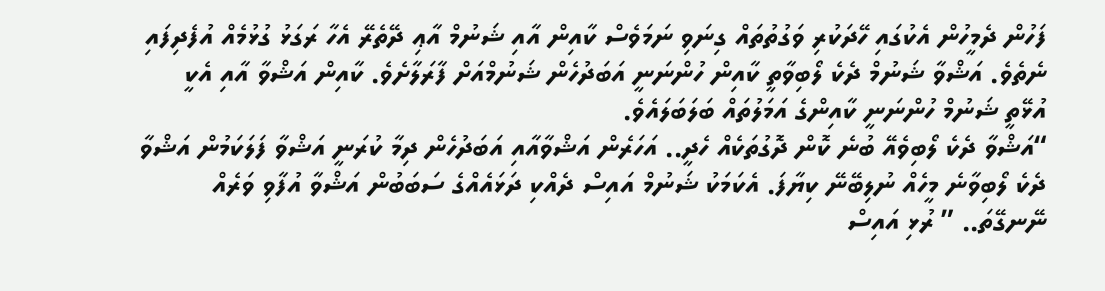ފަހުން ދެމީހުން އެކުގައި ހޭދަކުރި ވަގުތުތައް ގިނަވި ނަމަވެސް ކާއިން އާއި ޝަނުމް އާޢި ދޭތެރޭ އެހާ ރަގަޅު ގުޅުމެއް އުފެދިފައި ނެތެވެ. އަޝްވާ ޝަނުމް ދެކެ ލޯބިވާތީ ކާއިން ހުންނަނީ އަބަދުހެން ޝަނުމްއަށް ފާރަލާށެވެ. ކާއިން އަޝްވާ އާއި އެކީ އުޅޭތީ ޝަނުމް ހުންނަނީ ކާއިންގެ އަމަލުތައް ބަލަބަލައެވެ.
“އަޝްވާ ދެކެ ލޯބިވެއޭ ބުނެ ކޮން ދޮގުތަކެއް ހެދީ.. އަހަރެން އަޝްވާއާއި އަބަދުހެން ދިމާ ކުރަނީ އަޝްވާ ފަލަކަމުން އަޝްވާ ދެކެ ލޯބިވާނެ މީހެއް ނުލިބޭނޭ ކިޔާފަ. އެކަމަކު ޝަނުމް އައިސް ދެއްކި ދަޅައެއްގެ ސަބަބުން އަޝްވާ އުފާވި ވަރެއް ނޭނގޭތަ.. ” ރުޅި އައިސް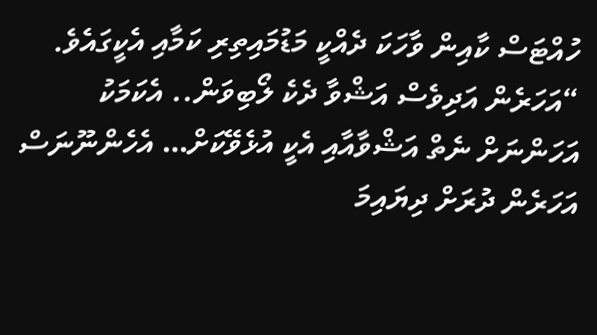ހުއްޓަސް ކާއިން ވާހަކަ ދެއްކީ މަޑުމައިތިރި ކަމާއި އެކީގައެވެ.
“އަހަރެން އަދިވެސް އަޝްވާ ދެކެ ލޯބިވަން.. އެކަމަކު އަހަންނަށް ނެތް އަޝްވާއާއި އެކީ އުޅެވޭކަށް… އެހެންނޫނަސް އަހަރެން ދުރަށް ދިޔައިމަ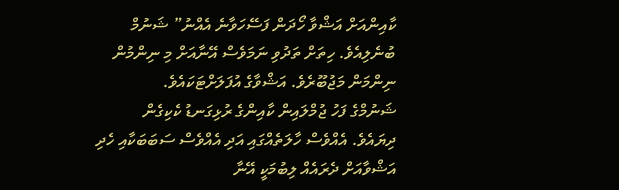ކާއިންއަށް އަޝްވާ ހޯދަން ފަސޭހަވާނެ އެއްނު” ޝަނުމް ބުނެލިއެވެ. ހިތަށް ތަދުވި ނަމަވެސް އޭނާއަށް މި ނިންމުން ނިންމަން މަޖުބޫރެވެ. އަޝްވާގެ އުފަލަށްޓަކައެވެ.
ޝަނުމްގެ ފަހު ޖުމްލައިން ކާއިންގެ ރުޅިގަނޑު ކެކިގެން ދިޔައެވެ. އެއްވެސް ހާލަތެއްގައި އަދި އެއްވެސް ސަބަބަކާއި ހެދި އަޝްވާއަށް ދެރައެއް ލިބުމަކީ އޭނާ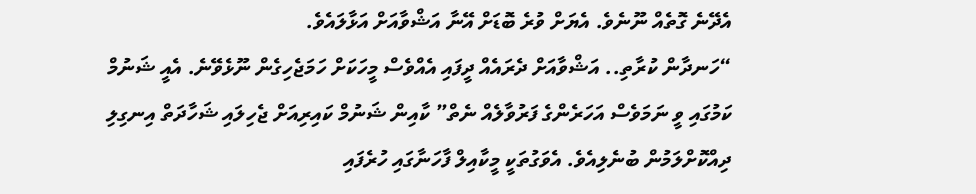އެދޭނެ ގޮތެއް ނޫނެވެ. އެޔަށް ވުރެ ބޮޑަށް އޭނާ އަޝްވާއަށް އަޅާލައެވެ.
“ހަނދާން ކުރާތި.. އަޝްވާއަށް ދެރައެއް ދީފައި އެއްވެސް މީހަކަށް ހަމަޖެހިގެން ނޫޅެވޭނެ. އެއީ ޝަނުމް ކަމުގައި ވީ ނަމަވެސް އަހަރެންގެ ފަރުވާލެއް ނެތް” ކާއިން ޝަނުމް ކައިރިއަށް ޖެހިލައި ޝަހާދަތް އިނގިލި ދިއްކޮށްލަމުން ބުނެލިއެވެ. އެވަގުތަކީ މީކާއިލް ފާހަނާގައި ހުރެފައި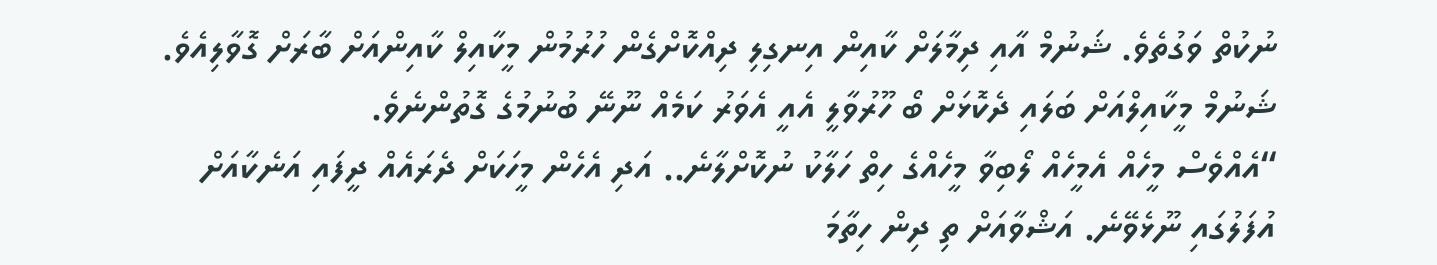ނުކުތް ވަގުތެވެ. ޝަނުމް އާއި ދިމާލަށް ކާއިން އިނގިލި ދިއްކޮށްގެން ހުރުމުން މީކާއިލް ކާއިންއަށް ބާރަށް ގޮވާލިއެވެ. ޝަނުމް މީކާއިލްއަށް ބަލައި ދެކޮޅަށް ބޯ ހޫރުވާލީ އެއީ އެވަރު ކަމެއް ނޫނޭ ބުނުމުގެ ގޮތުންނެވެ.
“އެއްވެސް މީހެއް އެމީހެއް ލޯބިވާ މީހެއްގެ ހިތް ހަލާކު ނުކޮށްލާނެ.. އަދި އެހެން މީހަކަށް ދެރައެއް ދީފައި އަނެކާއަށް އުފަލުގައި ނޫޅެވޭނެ. އަޝްވާއަށް ތި ދިން ހިތާމަ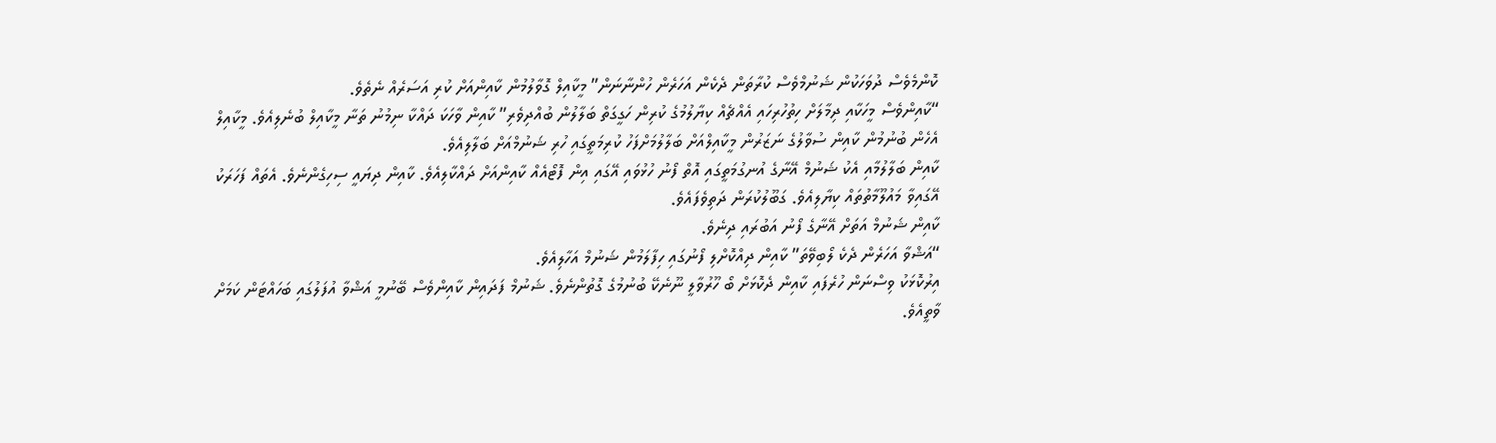ކޮންމެވެސް ދުވަހަކުން ޝަނުމްވެސް ކުރާތަން ދެކެން އަހަރެން ހުންނާނަން” މީކާއިލް ގޮވާލުމުން ކާއިންއަށް ކުރި އަސަރެއް ނެތެވެ.
“ކާއިންވެސް މީހަކާއި ދިމާލަށް ހިތުހުރިހައި އެއްޗެއް ކިޔާލުމުގެ ކުރިން ހަގީގަތް ބަލާލުން ބުއްދިވެރި” ކާއިން ވާހަކަ ދައްކާ ނިމުނު ތަނާ މީކާއިލް ބުނެލިއެވެ. މީކާއިލް އެހެން ބުނުމުން ކާއިން ސުވާލުގެ ނަޒަރުން މީކާއިލްއަށް ބަލާލުމަށްފަހު ކުރިމަތީގައި ހުރި ޝަނުމްއަށް ބަލާލިއެވެ.
ކާއިން ބަލާލުމާއި އެކު ޝަނުމް އޭނާގެ އުނގުމަތީގައި އޮތް ފޯނު ހުޅުވައި އޭގައި އިން ފޮޓޯއެއް ކާއިންއަށް ދައްކާލިއެވެ. ކާއިން ދިޔައީ ސިހިގެންނެވެ. އެތައް ފަހަރަކު އޭގައިވާ މައުލޫމާތުތައް ކިޔާލިއެވެ. ގަބޫލުކުރަން ދަތިވެފައެވެ.
ކާއިން ޝަނުމް އަތަށް އޭނާގެ ފޯނު އަބުރައި ދިނެވެ.
“އަޝްވާ އަހަރެން ދެކެ ލޯބިވޭތަ” ކާއިން ދިއްކޮށްލި ފޯނުގައި ހިފާލަމުން ޝަނުމް އަހާލިއެވެ.
އިރުކޮޅަކު ވިސްނަން ހުރެފައި ކާއިން ދެކޮޅަށް ބޯ ހޫރުވާލީ ނޫނެކޭ ބުނުމުގެ ގޮތުންނެވެ. ޝަނުމް ފަދައިން ކާއިންވެސް ބޭނުމީ އަޝްވާ އުފަލުގައި ބަހައްޓަން ކަމަށް ވާތީއެވެ.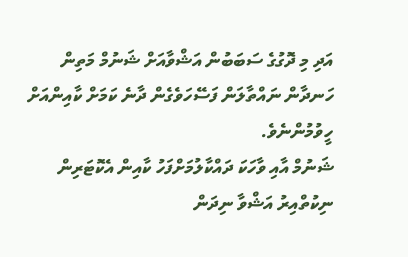އަދި މި ދޮގުގެ ސަބަބުން އަޝްވާއަށް ޝަނުމް މަތިން ހަނދާން ނައްތާލަން ފަސޭހަވެގެން ދާނެ ކަމަށް ކާއިންއަށް ހީވުމުންނެވެ.
ޝަނުމް އާއި ވާހަކަ ދައްކާލުމަށްފަހު ކާއިން އެކޮޓަރިން ނިކުތްއިރު އަޝްވާ ނިދަން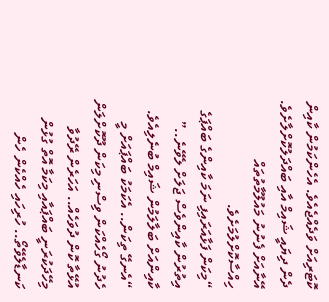ކޮޓަރިއަށް ވަދެއްޖެއެވެ. އެހެންކަމުން ކާއިން ދެން ދިޔައީ ޝައިމް އާއި ބައްދަލުކޮށްލާށެވެ. އޭނާއަށް ފެނުނު މައުލޫމާތުތައް ހިއްސާކޮށްލުމަށެވެ.
“މިކަން ފަޅާއަރައިފި ނަމަ ކާއިންގެ ބައްޕަގެ އިތުރުން ކާއިންވެސް ޖަލަށް ލެވޭނެ..” ކާއިންއަށް ބަލާލަމުން ޝައިމް ބުނެލިއެވެ.
“އެނގޭ ތިކަން.. އެކަމަކު ބައްޕައަށް މީ ހެދުނު ގޯހެއްކަން ވިސްނި މިކަން ދޫކޮށްލަން އުޅޭތާ ކޮން ދުވަހެއް.. އަހަރެން ރޭދުވާ މިހޭދަކުރަނީ ބައްޕައާއި މިކަމާ އޮތް ގުޅުން ކަނޑާލެވޭތޯ.. ހުރިހައި ހެއްކެން ހެން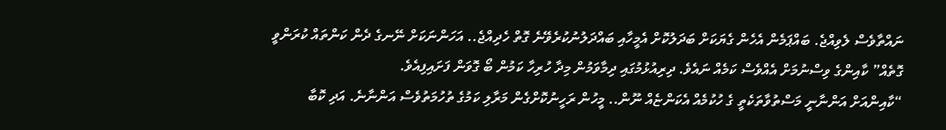ނައްތާވެސް ލެވިއްޖެ. ބައްޕަމެން އެހެން ގެޔަކަށް ބަދަލުކޮށް އެމީހާއި ބައްދަލުނުކުރެވޭނެ ގޮތް ހެދިއްޖެ.. އަހަންނަކަށް ނޭނގެ ދެން ކަންތައް ކުރަންވީ ގޮތެއް” ކާއިންގެ ވިސްނުމަށް އެއްވެސް ކަމެއް ނައެވެ. ދިރިއުޅުމުގައި ދިމާވަމުން މިދާ ހުރިހާ ކަމުން ބޯ ގޮވަން ފަށައިފިއެވެ.
“ކާއިންއަށް އަންނާނީ މަސްތުވާތަކެތީ ގެ ހުކުމެއް އެކަންޏެއް ނޫން.. މީހުން ރަހީނުކޮށްގެން މަރާލި ކަމުގެ ތުހުމަތުވެސް އަންނާނެ. އަދި ކޮބާ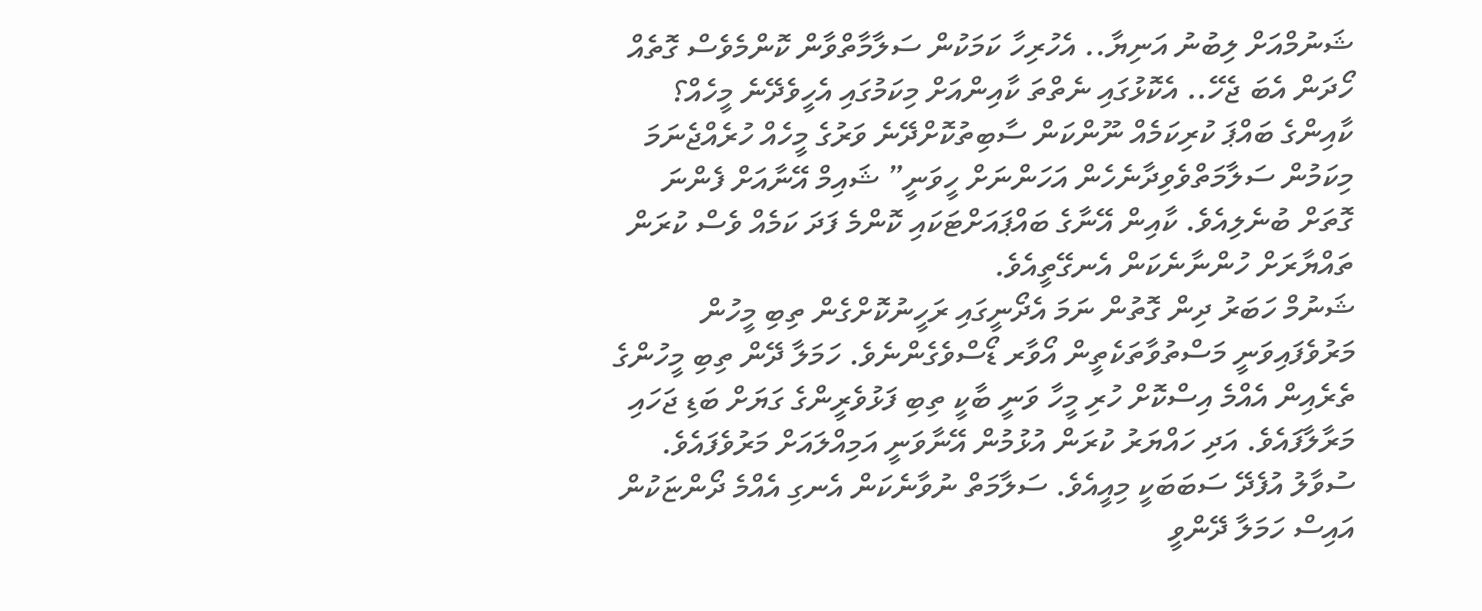ޝަނުމްއަށް ލިބުނު އަނިޔާ.. އެހުރިހާ ކަމަކުން ސަލާމާތްވާން ކޮންމެވެސް ގޮތެއް ހޯދަން އެބަ ޖެހޭ.. އެކޮޅުގައި ނެތްތަ ކާއިންއަށް މިކަމުގައި އެހީވެދޭނެ މީހެއް؟ ކާއިންގެ ބައްޕަ ކުރިކަމެއް ނޫންކަން ސާބިތުކޮށްދޭނެ ވަރުގެ މީހެއް ހުރެއްޖެނަމަ މިކަމުން ސަލާމަތްވެވިދާނެހެން އަހަންނަށް ހީވަނީ” ޝައިމް އޭނާއަށް ފެންނަ ގޮތަށް ބުނެލިއެވެ. ކާއިން އޭނާގެ ބައްޕައަށްޓަކައި ކޮންމެ ފަދަ ކަމެއް ވެސް ކުރަން ތައްޔާރަށް ހުންނާނެކަން އެނގޭތީއެވެ.
ޝަނުމް ހަބަރު ދިން ގޮތުން ނަމަ އެދޯނީގައި ރަހީނުކޮށްގެން ތިބި މީހުން މަރުވެފައިވަނީ މަސްތުވާތަކެތީން އޯވާރ ޑޯސްވެގެންނެވެ. ހަމަލާ ދޭން ތިބި މީހުންގެ ތެރެއިން އެއްމެ އިސްކޮށް ހުރި މީހާ ވަނީ ބާކީ ތިބި ފަޅުވެރީންގެ ގަޔަށް ބަޑި ޖަހައި މަރާލާފައެވެ. އަދި ހައްޔަރު ކުރަން އުޅުމުން އޭނާވަނީ އަމިއްލައަށް މަރުވެފައެވެ. ސުވާލު އުފެދޭ ސަބަބަކީ މިއީއެވެ. ސަލާމަތް ނުވާނެކަން އެނގި އެއްމެ ދޯންޏަކުން އައިސް ހަމަލާ ދޭންވީ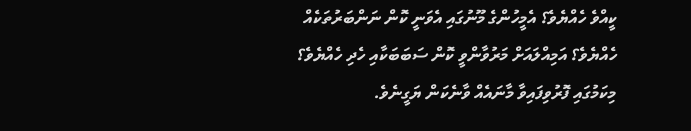ކީއްވެ ހެއްޔެވެ؟ އެމީހުންގެ މޫނުގައި އެވަނީ ކޮން ނަންބަރުތަކެއް ހެއްޔެވެ؟ އަމިއްލައަށް މަރުވާންވީ ކޮން ސަބަބަކާއި ހެދި ހެއްޔެވެ؟ މިކަމުގައި ފޮރުވިފައިވާ މާނައެއް ވާނެކަން ޔަގީނެވެ.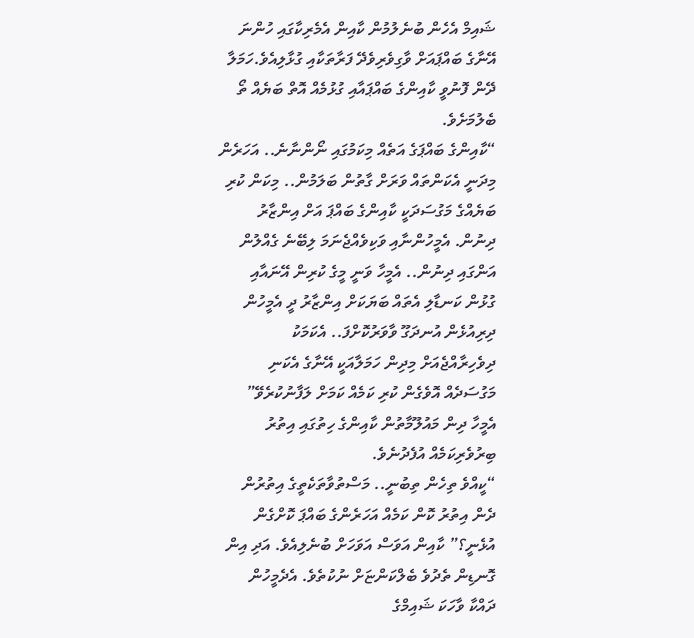ޝައިމް އެހެން ބުނެލުމުން ކާއިން އެމެރިކާގައި ހުންނަ އޭނާގެ ބައްޕައަށް ވާގިވެރިވެދޭ ފަރާތަކާއި ގުޅާލިއެވެ.ހަމަލާ ދޭން ފޮނުވީ ކާއިންގެ ބައްޕައާއި ގުޅުމެއް އޮތް ބަޔެއް ތޯ ބެލުމަށެވެ.
“ކާއިންގެ ބައްޕަގެ އަތެއް މިކަމުގައި ނޯންނާނެ.. އަހަރެން މިދަނީ އެކަންތައް ވަރަށް ގާތުން ބަލަމުން.. މިކަން ކުރި ބަޔެއްގެ މަގުސަދަކީ ކާއިންގެ ބައްޕަ އަށް އިންޒާރު ދިނުން. އެމީހުންނާއި ވަކިވެއްޖެނަމަ ލިބޭނެ ގެއްލުން އަންގައި ދިނުން.. އެމީހާ ވަނީ މީގެ ކުރިން އޭނައާއި ގުޅުން ކަނޑާލި އެތައް ބަޔަކަށް އިންޒާރު ދީ އެމީހުން ދިރިއުޅެން އުނދަގޫ ވާވަރުކޮށްފަ.. އެކަމަކު ދިވެހިރާއްޖެއަށް މިދިން ހަމަލާއަކީ އޭނާގެ އެކަނި މަގުސަދެއް އޮވެގެން ކުރި ކަމެއް ކަމަށް ލަފާނުކުރެވޭ” އެމީހާ ދިން މައުލޫމާތުން ކާއިންގެ ހިތުގައި އިތުރު ބިރުވެރިކަމެއް އުފެދުނެވެ.
“ކީއްވެ ތިހެން ތިބުނީ.. މަސްތުވާތަކެތީގެ އިތުރުން ދެން އިތުރު ކޮން ކަމެއް އަހަރެންގެ ބައްޕަ ކޮށްގެން އުޅެނީ؟” ކާއިން އަވަސް އަވަހަށް ބުނެލިއެވެ. އަދި އިން ގޮނޑިން ތެދުވެ ބެލްކަންޏަށް ނުކުތެވެ. އެދެމީހުން ދައްކާ ވާހަކަ ޝައިމްގެ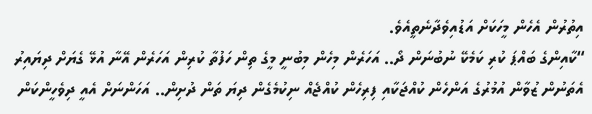އިތުރުން އެހެން މީހަކަށް އަޑުއިވެދާނެތީއެވެ.
“ކާއިންގެ ބައްޕަ ކުރި ކަމެކޭ ނުބުނަން ދޯ.. އަހަރެން މިހެން މިބުނީ މީގެ ތިން ހަފުތާ ކުރިން އަހަރެން އޭނާ އުޅޭ ގެޔަށް ދިޔައިރު އެތަނުން ޒުވާން އުމުރުގެ އަންހެން ކުއްޖަކާއި ފިރިހެން ކުއްޖެއް ނިކުމެގެން ދިޔަ ތަން ދުށިން.. އަހަންނަށް އެއީ ދިވެހީންކަން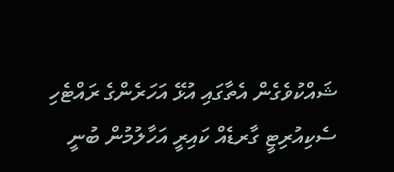ޝައްކުވެގެން އެތާގައި އުޅޭ އަހަރެންގެ ރައްޓެހި ސެކިއުރިޓީ ގާރޑެއް ކައިރީ އަހާލުމުން ބުނީ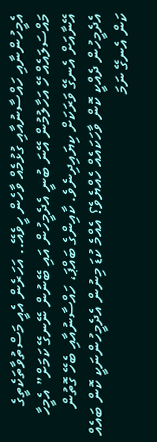އެމީހުންނާއި ހައްސާނުއާއި ގުޅުމެއް ވާހެން ހީވެއޭ.. އަހަރެން އެއީ މަސްތުވާތަކެތީގެ މައްސަލައެއް ހޭ އަހާލުމުން އޭނަ ބުނީ އެދެމީހުން އައި ބޭނުން ނޭނގޭ ކަމަށް” އެމީހާ އޭނާއަށް އެނގޭ ވަރަކަށް ކިޔައިދިނެވެ. ކާއިންގެ ބައްޕަ، ހައްސާނުއާއި ބެހޭ ގޮތުން އެދެމީހުން ދެއްކީ ކޮން ވާހަކައެއް ހެއްޔެވެ؟ އެއްމެ ކުޑަ މިނުން އެދެމީހުންނަކީ ކޮން ބައެއް ކަން އެނގޭ ނަމަ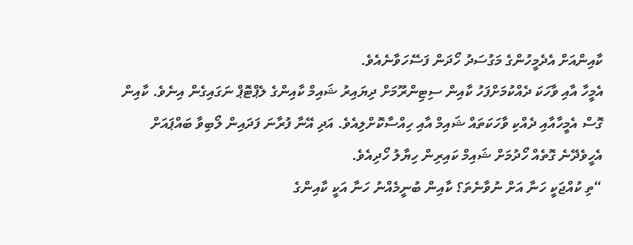ކާއިންއަށް އެދެމީހުންގެ މަގުސަދު ހޯދަން ފަސޭހަވާނެއެވެ.
އެމީހާ އާއި ވާހަކަ ދެއްކުމަށްފަހު ކާއިން ސިޓިންރޫމަށް ދިޔައިރު ޝައިމް ކާއިންގެ ލެޕްޓޮޕް ނަގައިގެން އިނެވެ. ކާއިން ގޮސް އެމީހާއާއި ދެއްކި ވާހަކަތައް ޝައިމް އާއި ހިއްސާކޮށްލިއެވެ. އަދި އޭނާ ފުރާނަ ފަދައިން ލޯބިވާ ބައްޕައަށް އެހީވެދޭނެ ގޮތެއް ހޯދުމަށް ޝައިމް ކައިރިން ހިޔާލު ހޯދިއެވެ.
“ތި ކުއްޖަކީ ހަނާ އަށް ނުވާނެތަ؟ ކާއިން ބުނީމެއްނު ހަނާ އަކީ ކާއިންގެ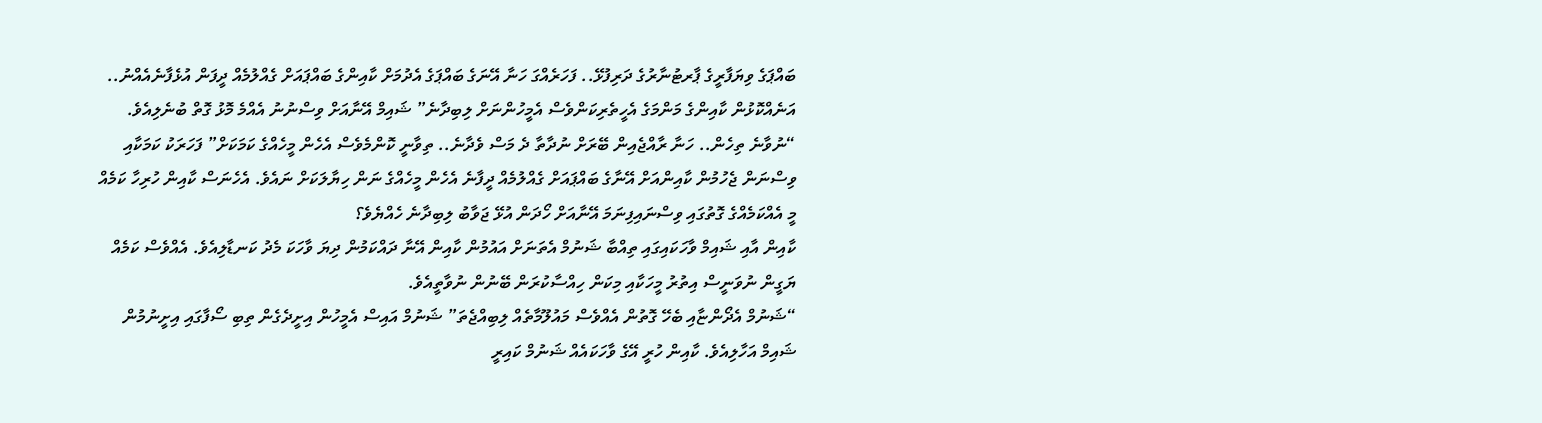ބައްޕަގެ ވިޔަފާރީގެ ޕާރޓުނާރުގެ ދަރިފުޅޭ.. ފަހަރެއްގަ ހަނާ އޭނަގެ ބައްޕަގެ އެދުމަށް ކާއިންގެ ބައްޕައަށް ގެއްލުމެއް ދީފަން އުޅެފާނެއެއްނު.. އަނެއްކޮޅުން ކާއިންގެ މަންމަގެ އެހީތެރިކަންވެސް އެމީހުންނަށް ލިބިދާނެ” ޝައިމް އޭނާއަށް ވިސްނުނު އެއްމެ މޮޅު ގޮތް ބުނެލިއެވެ.
“ނުވާނެ ތިހެން.. ހަނާ ރާއްޖެއިން ބޭރަށް ނުދާތާ ދެ މަސް ވެދާނެ.. ތިވާނީ ކޮންމެވެސް އެހެން މީހެއްގެ ކަމަކަށް” ފަހަރަކު ކަމަކާއި ވިސްނަން ޖެހުމުން ކާއިންއަށް އޭނާގެ ބައްޕައަށް ގެއްލުމެއް ދީފާނެ އެހެން މީހެއްގެ ނަން ހިޔާލަކަށް ނައެވެ. އެހެނަސް ކާއިން ހުރިހާ ކަމެއް މީ އެއްކަމެއްގެ ގޮތުގައި ވިސްނައިފިނަމަ އޭނާއަށް ހޯދަން އުޅޭ ޖަވާބު ލިބިދާނެ ހެއްޔެވެ؟
ކާއިން އާއި ޝައިމް ވާހަކައިގައި ތިއްބާ ޝަނުމް އެތަނަށް އައުމުން ކާއިން އޭނާ ދައްކަމުން ދިޔަ ވާހަކަ މެދު ކަނޑާލިއެވެ. އެއްވެސް ކަމެއް ޔަގީން ނުވަނީސް އިތުރު މީހަކާއި މިކަން ހިއްސާކުރަން ބޭނުން ނުވާތީއެވެ.
“ޝަނުމް އެދޯންޏާއި ބެހޭ ގޮތުން އެއްވެސް މައުލޫމާތެއް ލިބިއްޖެތަ” ޝަނުމް އައިސް އެމީހުން އިށީދެގެން ތިބި ސޯފާގައި އިށީނުމުން ޝައިމް އަހާލިއެވެ. ކާއިން ހުރީ އޭގެ ވާހަކައެއް ޝަނުމް ކައިރީ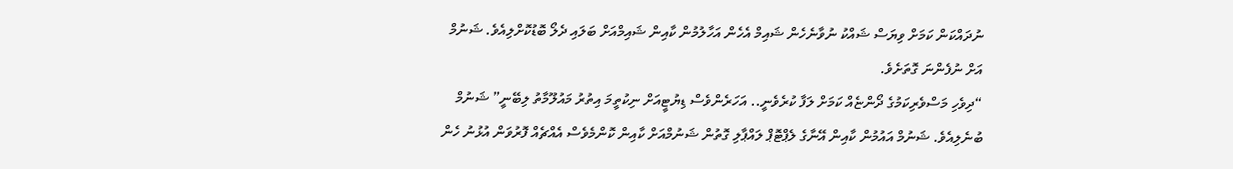ނުދައްކަން ކަމަށް ވިޔަސް ޝައްކު ނުވާނެހެން ޝައިމް އެހެން އަހާލުމުން ކާއިން ޝައިމްއަށް ބަލައި ދެލޯ ބޮޑުކޮށްލިއެވެ. ޝަނުމް އަށް ނުފެންނަ ގޮތަށެވެ.
“ދިވެހި މަސްވެރިކަމުގެ ދޯންޏެއް ކަމަށް ލަފާ ކުރެވެނީ.. އަހަރެންވެސް ޑިޔުޓީއަށް ނިކުތީމަ އިތުރު މައުލޫމާތު ލިބޭނީ” ޝަނުމް ބުނެލިއެވެ. ޝަނުމް އައުމުން ކާއިން އޭނާގެ ލެޕްޓޮޕް ލައްޕާލި ގޮތުން ޝަނުމްއަށް ކާއިން ކޮންމެވެސް އެއްޗެއް ފޮރުވަން އުޅުނު ހެން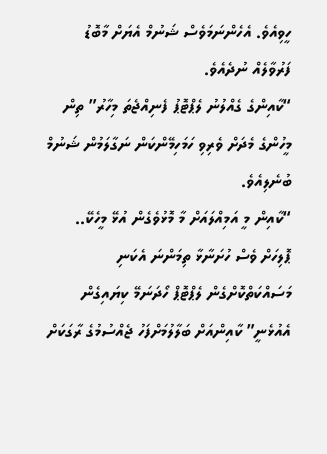ހީވިއެވެ. އެހެންނަމަވެސް ޝަނުމް އެޔަށް މާބޮޑު ފަރުވާލެއް ނުދެއެވެ.
“ކާއިންގެ ގެއްލުނު ލެޕްޓޮޕު ފެނިއްޖެތަ މިހާރު” ތިން މީހުންގެ މެދަށް ވެރިވި ހަމަހިމޭންކަން ނަގާލަމުން ޝަނުމް ބުނެލިއެވެ.
“ކާއިން މީ އަމިއްލައަށް މާ މޮޅުވެގެން އުޅޭ މީހެކޭ.. ޕޮލިހަށް ވެސް ހުށަނާޅާ ތިމަންނަ އެކަނި މަސައްކަތްކޮށްގެން ލެޕްޓޮޕް ހޯދަނަމޭ ކިޔައިގެން އެއުޅެނީ” ކާއިންއަށް ބަލާލުމަށްފަހު ޖެއްސުމުގެ ރާގަކަށް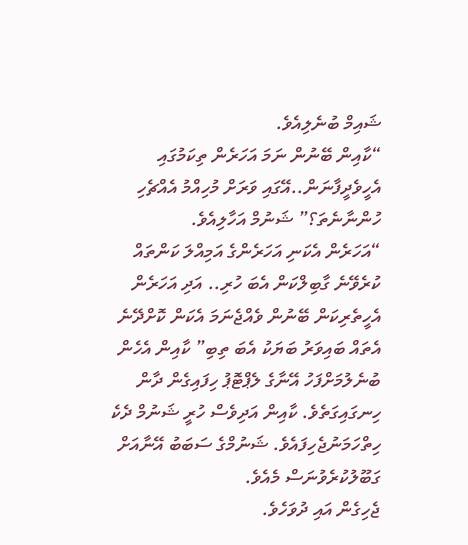ޝައިމް ބުނެލިއެވެ.
“ކާއިން ބޭނުން ނަމަ އަހަރެން ތިކަމުގައި އެހީވެދީފާނަން..އޭގައި ވަރަށް މުހިއްމު އެއްޗެހި ހުންނާނެތަ؟” ޝަނުމް އަހާލިއެވެ.
“އަހަރެން އެކަނި އަހަރެންގެ އަމިއްލަ ކަންތައް ކުރެވޭނެ ގާބިލްކަން އެބަ ހުރި.. އަދި އަހަރެން އެހީތެރިކަން ބޭނުން ވެއްޖެނަމަ އެކަން ކޮށްދޭނެ އެތައް ބައިވަރު ބަޔަކު އެބަ ތިބި” ކާއިން އެހެން ބުނެލުމަށްފަހު އޭނާގެ ލެޕްޓޮޕު ހިފައިގެން ދާން ހިނގައިގަތެވެ. ކާއިން އަދިވެސް ހުރީ ޝަނުމް ދެކެ ހިތްހަމަނުޖެހިފައެވެ. ޝަނުމްގެ ސަބަބު އޭނާއަށް ގަބޫލުކުރެވުނަސް މެއެވެ.
ޖެހިގެން އައި ދުވަހެވެ.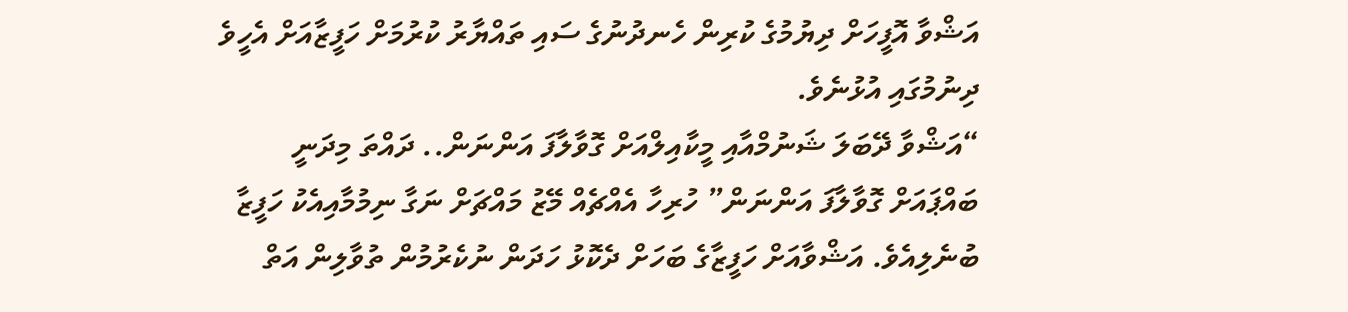އަޝްވާ އޮފީހަށް ދިޔުމުގެ ކުރިން ހެނދުނުގެ ސައި ތައްޔާރު ކުރުމަށް ހަފީޒާއަށް އެހީވެ ދިނުމުގައި އުޅުނެވެ.
“އަޝްވާ ދޭބަލަ ޝަނުމްއާއި މީކާއިލްއަށް ގޮވާލާފަ އަންނަން.. ދައްތަ މިދަނީ ބައްޕައަށް ގޮވާލާފަ އަންނަން” ހުރިހާ އެއްޗެއް މޭޒު މައްޗަށް ނަގާ ނިމުމާއިއެކު ހަފީޒާ ބުނެލިއެވެ. އަޝްވާއަށް ހަފީޒާގެ ބަހަށް ދެކޮޅު ހަދަން ނުކެރުމުން ތުވާލިން އަތް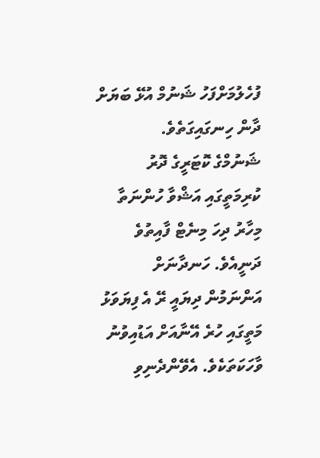ފުހެލުމަށްފަހު ޝަނުމް އުޅޭ ބަޔަށް ދާން ހިނގައިގަތެވެ.
ޝަނުމްގެ ކޮޓަރީގެ ދޮރު ކުރިމަތީގައި އަޝްވާ ހުންނަތާ މިހާރު ދިހަ މިނެޓް ފާއިތުވެ ދަނީއެވެ. ހަނދާނަށް އަންނަމުން ދިޔައީ ރޭ އެ ފިޔަވަޅު މަތީގައި ހުރެ އޭނާއަށް އަޑުއިވުނު ވާހަކަތަކެވެ. އެވޭންދެނިވި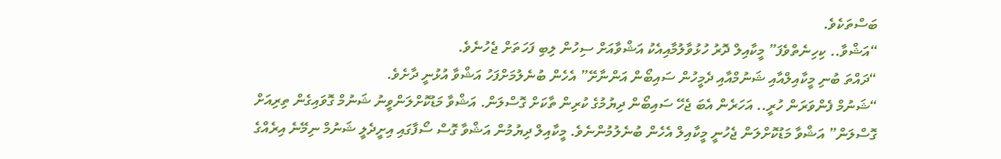ބަސްތަކެވެ.
“އަޝްވާ.. ކިހިނެތްވެފަ” މީކާއިލް ދޮރު ހުޅުވާލުމާއިއެކު އަޝްވާއަށް ސިހުން ލިބި ފަހަތަށް ޖެހުނެވެ.
“ދައްތަ ބުނި މީކާއިލްއާއި ޝަނުމްއާއި ދެމީހުން ސައިބޯން އަންނާށޭ” އެހެން ބުނެލުމަށްފަހު އަޝްވާ އުޅުނީ ދާށެވެ.
“ޝަނުމް ފެންވަރަން ހުރީ.. އަހަރެން އެބަ ޖެހޭ ސައިބޯން ދިޔުމުގެ ކުރިން ތާކަށް ގޮސްލަން. އަޝްވާ މަޑުކޮށްލަންވީނު ޝަނުމް ގޮވައިގެން ތިރިއަށް ގޮސްލަން” އަޝްވާ މަޑުކޮށްލަން ޖެހުނީ މީކާއިލް އެހެން ބުނެލުމުންނެވެ. މީކާއިލް ދިޔުމުން އަޝްވާ ގޮސް ސޯފާގައި އިށީދެލީ ޝަނުމް ނިމޭނެ އިރެއްގެ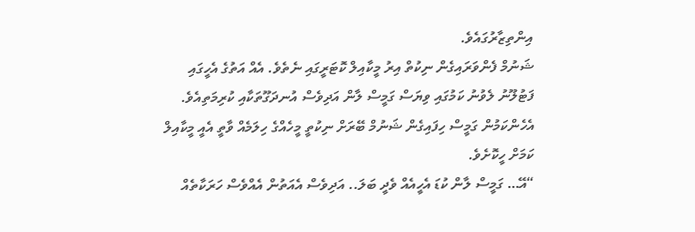އިންތިޒާރުގައެވެ.
ޝަނުމް ފެންވަރައިގެން ނިކުތް އިރު މީކާއިލް ކޮޓަރީގައި ނެތެވެ. އެއް އަތުގެ އެހީގައި ފަޓުލޫނު ލެވުނު ކަމުގައި ވިޔަސް ގަމީސް ލާން އަދިވެސް އުނދަގޫތަކާއި ކުރިމަތިއެވެ. އެހެންކަމުން ގަމީސް ހިފައިގެން ޝަނުމް ބޭރަށް ނިކުތީ މީހެއްގެ ހިލަމެއް ވާތީ އެއީ މީކާއިލް ކަމަށް ހީކޮށެވެ.
“އޭ… ގަމީސް ލާން ކުޑަ އެހީއެއް ވެދީ ބަލަ.. އަދިވެސް އެއަތުން އެއްވެސް ހަރަކާތެއް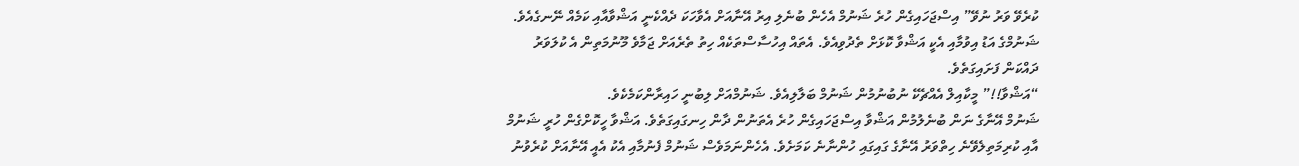ކުރެވޭ ވަރު ނުވޭ” އިސްޖަހައިގެން ހުރެ ޝަނުމް އެހެން ބުނެލި އިރު އޭނާއަށް އެވާހަކަ ދެއްކެނީ އަޝްވާއާއި ކަމެއް ނޭނގެއެވެ.
ޝަނުމްގެ އަޑު އިވުމާއި އެކީ އަޝްވާ ކޮޅަށް ތެދުވިއެވެ. އެތައް އިހުސާސްތަކެއް ހިތު ތެރެއަށް ޖަމާވެ މޫނުމަތިން އެ ކުލަވަރު ދައްކަން ފަށައިގަތެވެ.
“އަޝްވާ!!” މީކާއިލް އެއްޗެކޭ ނުބުނުމުން ޝަނުމް ބަލާލިއެވެ. ޝަނުމްއަށް ލިބުނީ ހައިރާންކަމެކެވެ.
ޝަނުމް އޭނާގެ ނަން ބުނެލުމުން އަޝްވާ އިސްޖަހައިގެން ހުރެ އެތަނުން ދާން ހިނގައިގަތެވެ. އަޝްވާ ހީކޮށްގެން ހުރީ ޝަނުމް އާއި ކުރިމަތިލެވޭނެ ހިތްވަރު އޭނާގެ ގައިގައި ހުންނާނެ ކަމަށެވެ. އެހެންނަމަވެސް ޝަނުމް ފެނުމާއި އެކު އެއީ އޭނާއަށް ކުރެވުނު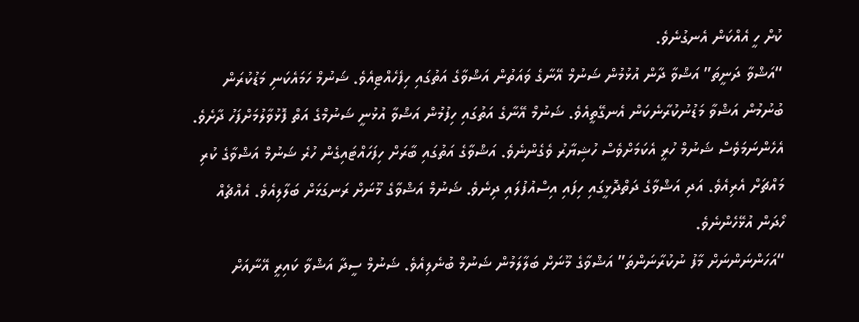ކުށް ހީ އެއްކަން އެނގުނެވެ.
“އަޝްވާ ދަނީތަ” އަޝްވާ ދާން އުޅުމުން ޝަނުމް އޭނާގެ ވައަތުން އަޝްވާގެ އަތުގައި ހިފެހެއްޓިއެވެ. ޝަނުމް ހަމައެކަނި މަޑުކުރަން ބުނުމުން އަޝްވާ މަޑުނުކުރާނެކަން އެނގޭތީއެވެ. ޝަނުމް އޭނާގެ އަތުގައި ހިފުމުން އަޝްވާ އުޅުނީ ޝަނުމްގެ އަތް ފޮޅުވާލުމަށްފަހު ދާށެވެ. އެހެންނަމަވެސް ޝަނުމް ހުރީ އެކަމަށްވެސް ހުޝިޔާރު ވެގެންނެވެ. އަޝްވާގެ އަތުގައި ބާރަށް ހިފަހައްޓައިގެން ހުރެ ޝަނުމް އަޝްވާގެ ކުރި މައްޗަށް އެރިއެވެ. އަދި އަޝްވާގެ ދަތްދޮޅީގައި ހިފައި އިސްއުފުލައި ދިނެވެ. ޝަނުމް އަޝްވާގެ މޫނަށް ރަނގަޅަށް ބަލާލިއެވެ. އެއްޗެއް ހޯދަން އުޅޭހެންނެވެ.
“އަހަންނަންނަށް މާފު ނުކުރާނަންތަ” އަޝްވާގެ މޫނަށް ބަލާލަމުން ޝަނުމް ބުނެލިއެވެ. ޝަނުމް ސީދާ އަޝްވާ ކައިރީ އޭނާއަށް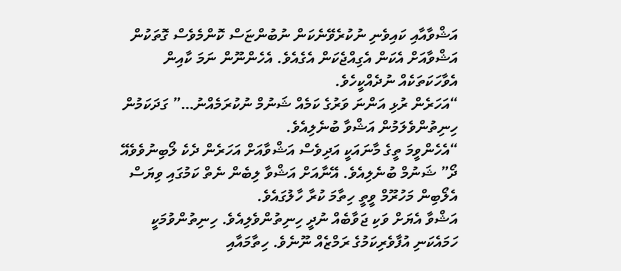އަޝްވާއާއި ކައިވެނި ނުކުރެވޭނެކަން ނުބުންޏަސް ކޮންމެވެސް ގޮތަކުން އަޝްވާއަށް އެކަން އެގިއްޖެކަން އެގެއެވެ. އެހެންނޫން ނަމަ ކާއިން އެވާހަކަތަކެއް ނުދެއްކީހެވެ.
“އަހަރެން ރުޅި އަންނަ ވަރުގެ ކަމެއް ޝަނުމް ނުކުރަމެއްނު…” ގަދަކަމުން ހިނިތުންވެލަމުން އަޝްވާ ބުނެލިއެވެ.
“އެހެންވީމަ ތީގެ މާނައަކީ އަދިވެސް އަޝްވާއަށް އަހަރެން ދެކެ ލޯބިނުވެވެއޭ ދޯ” ޝަނުމް ބުނެލިއެވެ. އޭނާއަށް އަޝްވާ ލިބެން ނެތް ކަމުގައި ވިޔަސް އެލޯބިން މަހުރޫމް ވީތީ ހިތާމަ ކުރާ ހާލުގައެވެ.
އަޝްވާ އެޔަށް ވަކި ޖަވާބެއް ނުދީ ހިނިތުންވެލިއެވެ. ހިނިތުންވުމަކީ ހަމައެކަނި އުފާވެރިކަމުގެ ރަމްޒެއް ނޫނެވެ. ހިތާމައާއި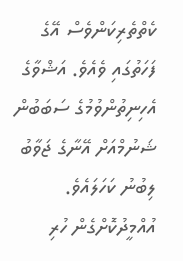ކެތްތެރިކަންވެސް އޭގެ ފަހަތުގައި ވެއެވެ. އަޝްވާގެ އެހިނިތުންވުމުގެ ސަބަބުން ޝަނުމްއަށް އޭނާގެ ޖަވާބު ލިބުނު ކަހަލައެވެ. އުއްމީދުކޮށްގެން ހުރި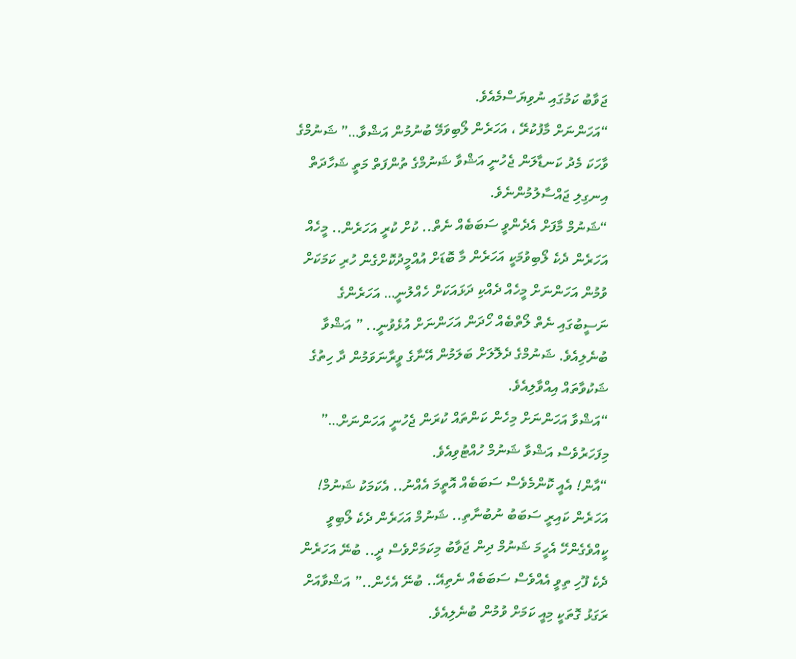ޖަވާބު ކަމުގައި ނުވިޔަސްމެއެވެ.
“އަހަންނަށް މާފުކުރޭ ، އަހަރެން ލޯބިވަމޭ ބުނުމުން އަޝްވާ…” ޝަނުމްގެ ވާހަކަ މެދު ކަނޑާލަން ޖެހުނީ އަޝްވާ ޝަނުމްގެ ތުންފަތް މަތީ ޝަހާދަތް އިނގިލި ޖައްސާލުމުންނެވެ.
“ޝަނުމް މާފަށް އެދެންވީ ސަބަބެއް ނެތް.. ކުށް ކުރީ އަހަރެން.. މީހެއް އަހަރެން ދެކެ ލޯބިވުމަކީ އަހަރެން މާ ބޮޑަށް އުއްމީދުކޮށްގެން ހުރި ކަމަކަށް ވުމުން އަހަންނަށް މީހެއް ދެއްކި ދަޅައަކަށް ހެއްލުނީ… އަހަރެންގެ ނަސީބުގައި ނެތް ލޯތްބެއް ހޯދަން އަހަންނަށް އުޅެވުނީ.. ” އަޝްވާ ބުނެލިއެވެ. ޝަނުމްގެ ދެލޮލަށް ބަލަމުން އޭނާގެ ވީރާނަވަމުން ދާ ހިތުގެ ޝަކުވާތައް އިއްވާލިއެވެ.
“އަޝްވާ އަހަންނަށް މިހެން ކަންތައް ކުރަން ޖެހުނީ އަހަންނަށް…” މިފަހަރުވެސް އަޝްވާ ޝަނުމް ހުއްޓުވިއެވެ.
“އާން! އެއީ ކޮންމެވެސް ސަބަބެއް އޮތީމަ އެއްނު.. އެކަމަކު ޝަނުމް! އަހަރެން ކައިރީ ސަބަބު ނުބުނާތި.. ޝަނުމް އަހަރެން ދެކެ ލޯބިވީ ކީއްވެގެންހޭ އެހީމަ ޝަނުމް ދިން ޖަވާބު މިކަމަށްވެސް ދީ.. ބުނޭ އަހަރެން ދެކެ ފޫހި ތިވީ އެއްވެސް ސަބަބެއް ނެތިއޭ.. ބުނޭ އެހެން..” އަޝްވާއަށް ރަގަޅު ގޮތަކީ މިއީ ކަމަށް ވުމުން ބުނެލިއެވެ.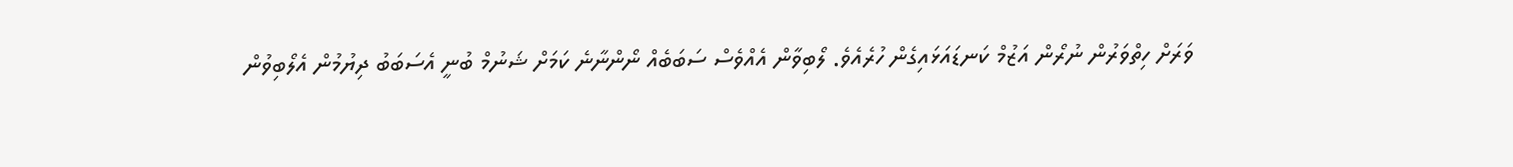ވަރަށް ހިތްވަރުން ނުރޯން އަޒުމް ކަނޑައަޅައިގެން ހުރެއެވެ. ލޯބިވާން އެއްވެސް ސަބަބެއް ނޯންނާނެ ކަމަށް ޝަނުމް ބުނީ އެސަބަބު ދިޔުމުން އެލޯބިވުން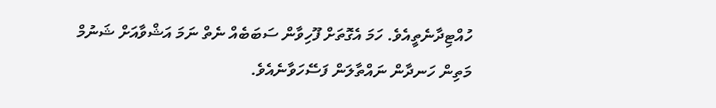ހުއްޓިދާނެތީއެވެ. ހަމަ އެގޮތަށް ފޫހިވާން ސަބަބެއް ނެތް ނަމަ އަޝްވާއަށް ޝަނުމް މަތިން ހަނދާން ނައްތާލަން ފަސޭހަވާނެއެވެ.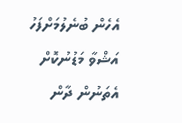އެހެން ބުނެލުމަށްފަހު އަޝްވާ މަޑުނުކޮށް އެތަނުން ދާން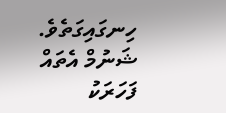ހިނގައިގަތެވެ. ޝަނުމް އެތައް ފަހަރަކު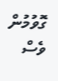ގޮވުމުން ވެސް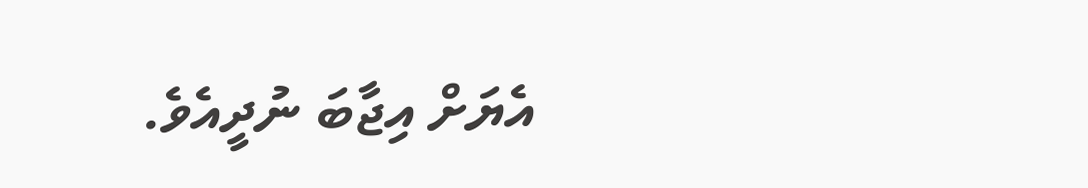އެޔަށް އިޖާބަ ނުދީއެވެ.